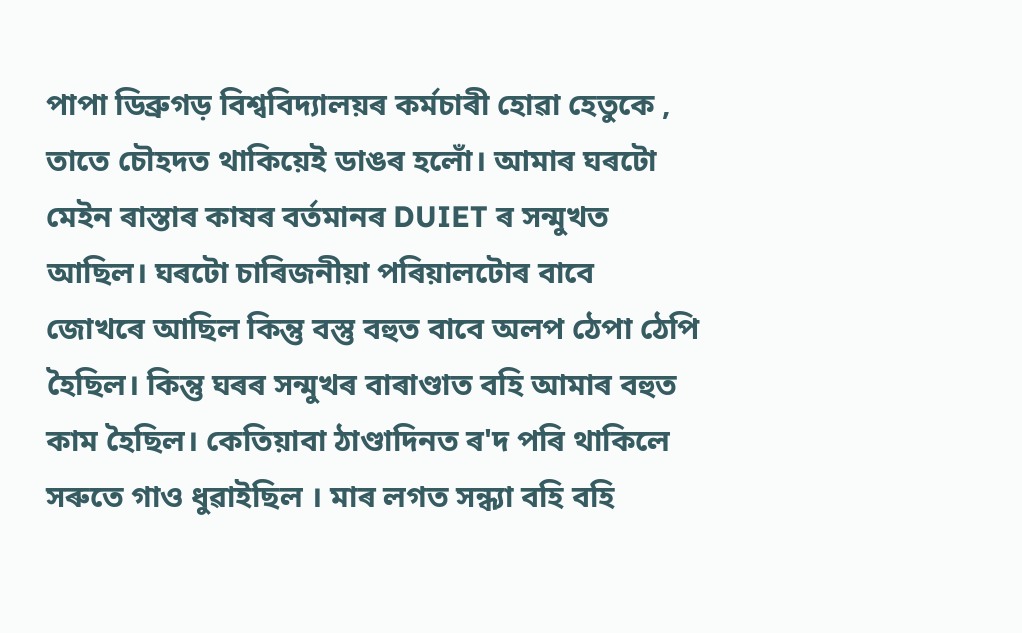পাপা ডিব্ৰুগড় বিশ্ৱবিদ্যালয়ৰ কৰ্মচাৰী হোৱা হেতুকে , তাতে চৌহদত থাকিয়েই ডাঙৰ হলোঁ। আমাৰ ঘৰটো মেইন ৰাস্তাৰ কাষৰ বৰ্তমানৰ DUIET ৰ সন্মুখত আছিল। ঘৰটো চাৰিজনীয়া পৰিয়ালটোৰ বাবে জোখৰে আছিল কিন্তু বস্তু বহুত বাবে অলপ ঠেপা ঠেপি হৈছিল। কিন্তু ঘৰৰ সন্মুখৰ বাৰাণ্ডাত বহি আমাৰ বহুত কাম হৈছিল। কেতিয়াবা ঠাণ্ডাদিনত ৰ'দ পৰি থাকিলে সৰুতে গাও ধুৱাইছিল । মাৰ লগত সন্ধ্যা বহি বহি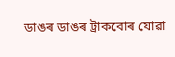ডাঙৰ ডাঙৰ ট্ৰাকবোৰ যোৱা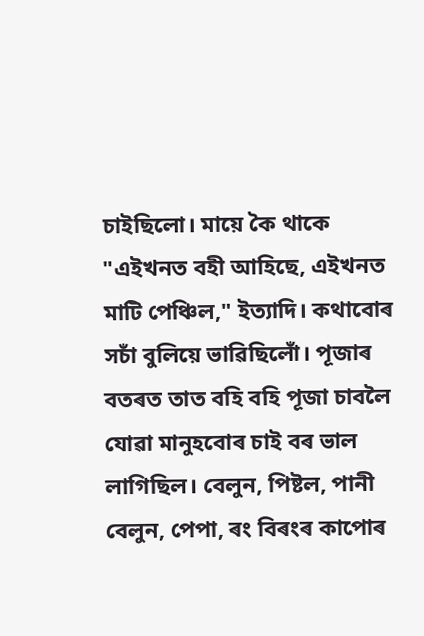চাইছিলো। মায়ে কৈ থাকে "এইখনত বহী আহিছে, এইখনত মাটি পেঞ্চিল," ইত্যাদি। কথাবোৰ সচাঁ বুলিয়ে ভাৱিছিলোঁ। পূজাৰ বতৰত তাত বহি বহি পূজা চাবলৈ যোৱা মানুহবোৰ চাই বৰ ভাল লাগিছিল। বেলুন, পিষ্টল, পানী বেলুন, পেপা, ৰং বিৰংৰ কাপোৰ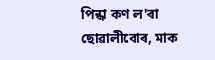পিন্ধা কণ ল'ৰা ছোৱালীবোৰ, মাক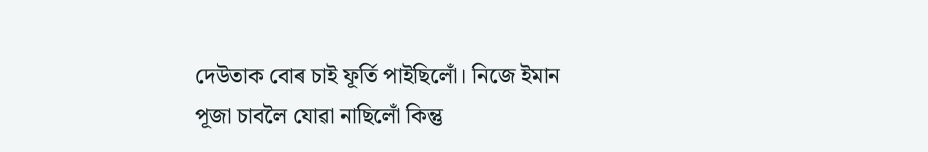দেউতাক বোৰ চাই ফূৰ্তি পাইছিলোঁ। নিজে ইমান পূজা চাবলৈ যোৱা নাছিলোঁ কিন্তু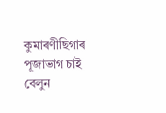কুমাৰণীছিগাৰ পূজাভাগ চাই বেলুন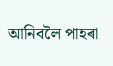আনিবলৈ পাহৰা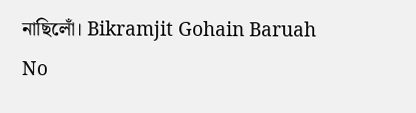নাছিলোঁ। Bikramjit Gohain Baruah
No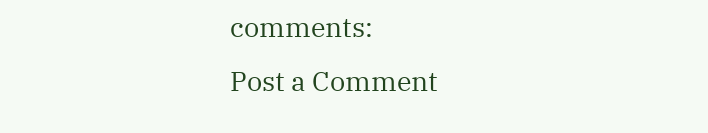comments:
Post a Comment